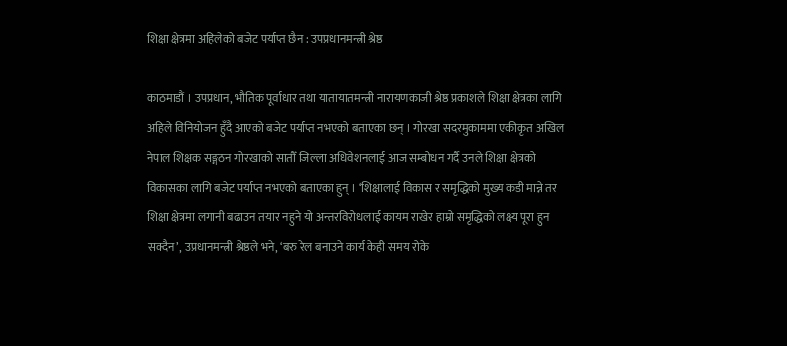शिक्षा क्षेत्रमा अहिलेको बजेट पर्याप्त छैन : उपप्रधानमन्त्री श्रेष्ठ

काठमाडौं । उपप्रधान, भौतिक पूर्वाधार तथा यातायातमन्त्री नारायणकाजी श्रेष्ठ प्रकाशले शिक्षा क्षेत्रका लागि अहिले विनियोजन हुँदै आएको बजेट पर्याप्त नभएको बताएका छन् । गोरखा सदरमुकाममा एकीकृत अखिल नेपाल शिक्षक सङ्गठन गोरखाको सातौँ जिल्ला अधिवेशनलाई आज सम्बोधन गर्दै उनले शिक्षा क्षेत्रको विकासका लागि बजेट पर्याप्त नभएको बताएका हुन् । ‘शिक्षालाई विकास र समृद्धिको मुख्य कडी मान्ने तर शिक्षा क्षेत्रमा लगानी बढाउन तयार नहुने यो अन्तरविरोधलाई कायम राखेर हाम्रो समृद्धिको लक्ष्य पूरा हुन सक्दैन’, उप्रधानमन्त्री श्रेष्ठले भने, ‘बरु रेल बनाउने कार्य केही समय रोके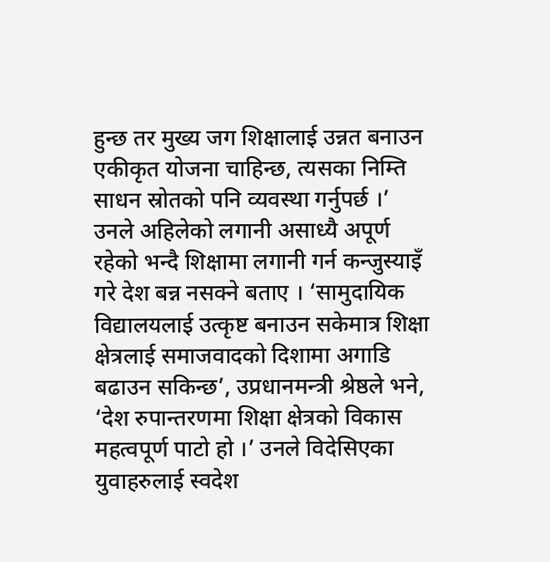हुन्छ तर मुख्य जग शिक्षालाई उन्नत बनाउन एकीकृत योजना चाहिन्छ, त्यसका निम्ति साधन स्रोतको पनि व्यवस्था गर्नुपर्छ ।’ उनले अहिलेको लगानी असाध्यै अपूर्ण रहेको भन्दै शिक्षामा लगानी गर्न कन्जुस्याइँ गरे देश बन्न नसक्ने बताए । ‘सामुदायिक विद्यालयलाई उत्कृष्ट बनाउन सकेमात्र शिक्षा क्षेत्रलाई समाजवादको दिशामा अगाडि बढाउन सकिन्छ’, उप्रधानमन्त्री श्रेष्ठले भने, ‘देश रुपान्तरणमा शिक्षा क्षेत्रको विकास महत्वपूर्ण पाटो हो ।’ उनले विदेसिएका युवाहरुलाई स्वदेश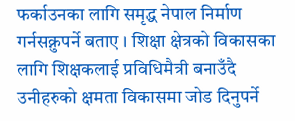फर्काउनका लागि समृद्ध नेपाल निर्माण गर्नसक्नुपर्ने बताए । शिक्षा क्षेत्रको विकासका लागि शिक्षकलाई प्रविधिमैत्री बनाउँदै उनीहरुको क्षमता विकासमा जोड दिनुपर्ने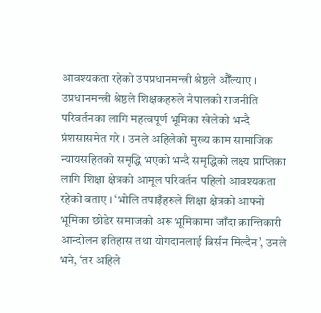आवश्यकता रहेको उपप्रधानमन्त्री श्रेष्ठले औँल्याए । उप्रधानमन्त्री श्रेष्ठले शिक्षकहरुले नेपालको राजनीति परिवर्तनका लागि महत्वपूर्ण भूमिका खेलेको भन्दै प्रंशसासमेत गरे । उनले अहिलेको मुख्य काम सामाजिक न्यायसहितको समृद्धि भएको भन्दै समृद्धिको लक्ष्य प्राप्तिका लागि शिक्षा क्षेत्रको आमूल परिवर्तन पहिलो आवश्यकता रहेको बताए । ‘भोलि तपाइँहरुले शिक्षा क्षेत्रको आफ्नो भूमिका छोडेर समाजको अरू भूमिकामा जाँदा क्रान्तिकारी आन्दोलन इतिहास तथा योगदानलाई बिर्सन मिल्दैन’, उनले भने, ‘तर अहिले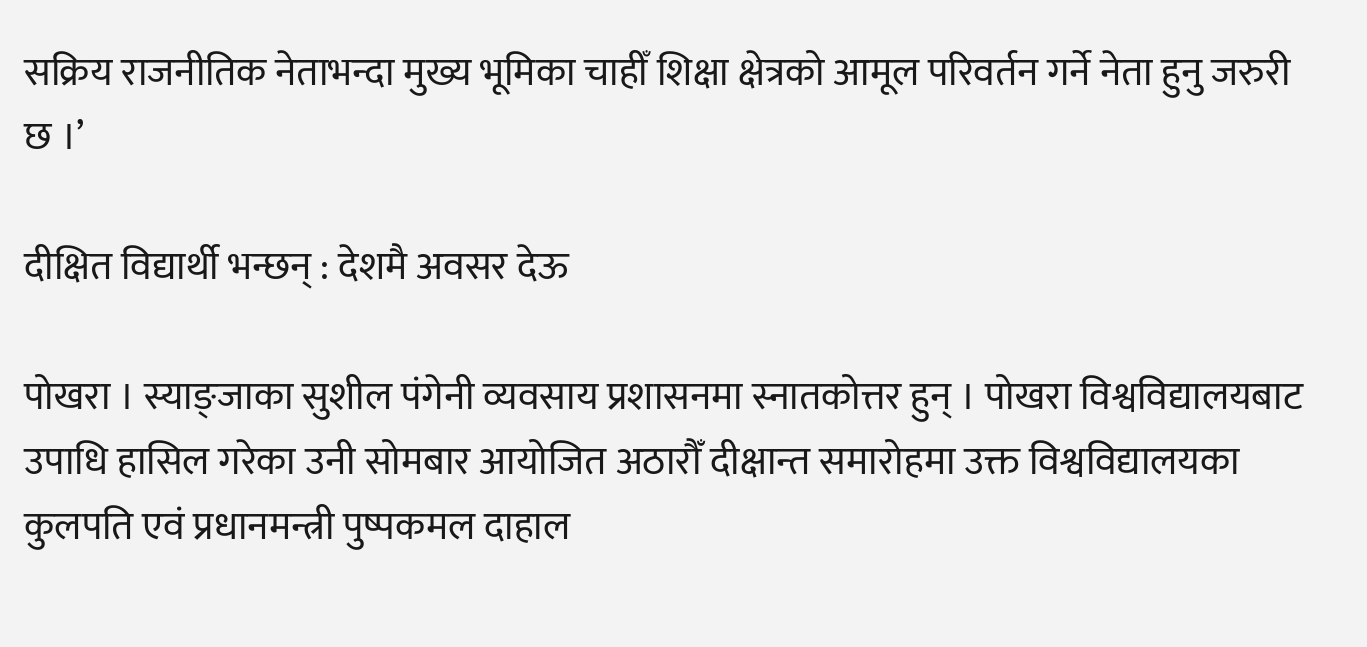सक्रिय राजनीतिक नेताभन्दा मुख्य भूमिका चाहीँ शिक्षा क्षेत्रको आमूल परिवर्तन गर्ने नेता हुनु जरुरी छ ।’

दीक्षित विद्यार्थी भन्छन् : देशमै अवसर देऊ

पोखरा । स्याङ्जाका सुशील पंगेनी व्यवसाय प्रशासनमा स्नातकोत्तर हुन् । पोखरा विश्वविद्यालयबाट उपाधि हासिल गरेका उनी सोमबार आयोजित अठारौँ दीक्षान्त समारोहमा उक्त विश्वविद्यालयका कुलपति एवं प्रधानमन्त्री पुष्पकमल दाहाल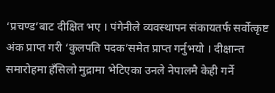‘प्रचण्ड’बाट दीक्षित भए । पंगेनीले व्यवस्थापन संकायतर्फ सर्वोत्कृष्ट अंक प्राप्त गरी ‘कुलपति पदक’समेत प्राप्त गर्नुभयो । दीक्षान्त समारोहमा हँसिलो मुद्रामा भेटिएका उनले नेपालमै केही गर्ने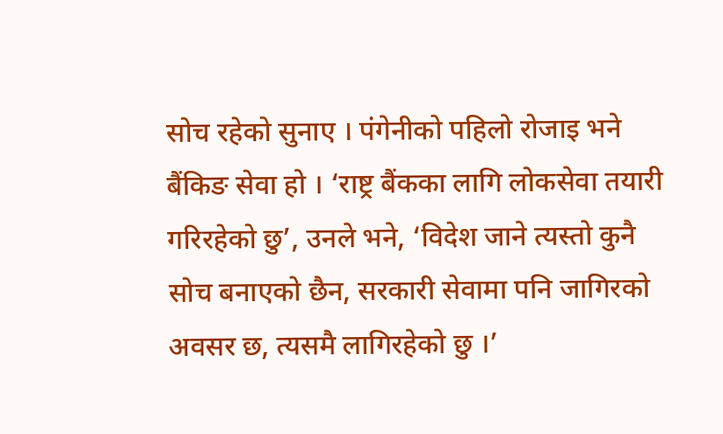सोच रहेको सुनाए । पंगेनीको पहिलो रोजाइ भने बैंकिङ सेवा हो । ‘राष्ट्र बैंकका लागि लोकसेवा तयारी गरिरहेको छु’, उनले भने, ‘विदेश जाने त्यस्तो कुनै सोच बनाएको छैन, सरकारी सेवामा पनि जागिरको अवसर छ, त्यसमै लागिरहेको छु ।’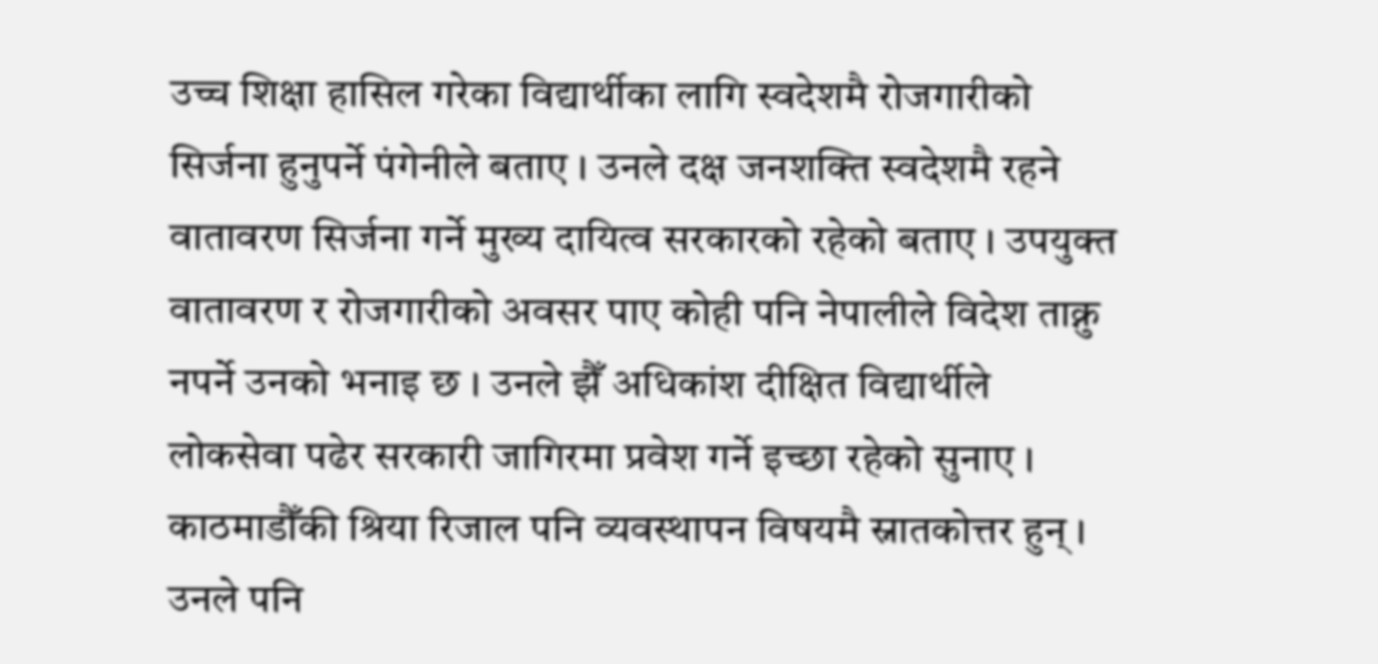उच्च शिक्षा हासिल गरेका विद्यार्थीका लागि स्वदेशमै रोजगारीको सिर्जना हुनुपर्ने पंगेनीले बताए । उनले दक्ष जनशक्ति स्वदेशमै रहने वातावरण सिर्जना गर्ने मुख्य दायित्व सरकारको रहेको बताए । उपयुक्त वातावरण र रोजगारीको अवसर पाए कोही पनि नेपालीले विदेश ताक्नु नपर्ने उनको भनाइ छ । उनले झैँ अधिकांश दीक्षित विद्यार्थीले लोकसेवा पढेर सरकारी जागिरमा प्रवेश गर्ने इच्छा रहेको सुनाए । काठमाडौँकी श्रिया रिजाल पनि व्यवस्थापन विषयमै स्नातकोत्तर हुन् । उनले पनि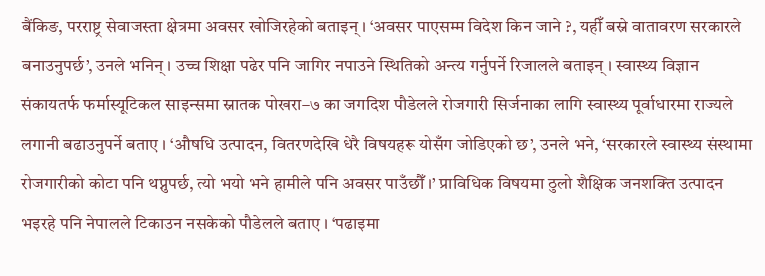बैंकिङ, परराष्ट्र सेवाजस्ता क्षेत्रमा अवसर खोजिरहेको बताइन् । ‘अवसर पाएसम्म विदेश किन जाने ?, यहीँ बस्ने वातावरण सरकारले बनाउनुपर्छ’, उनले भनिन् । उच्च शिक्षा पढेर पनि जागिर नपाउने स्थितिको अन्त्य गर्नुपर्ने रिजालले बताइन् । स्वास्थ्य विज्ञान संकायतर्फ फर्मास्यूटिकल साइन्समा स्नातक पोखरा–७ का जगदिश पौडेलले रोजगारी सिर्जनाका लागि स्वास्थ्य पूर्वाधारमा राज्यले लगानी बढाउनुपर्ने बताए । ‘औषधि उत्पादन, वितरणदेखि धेरै विषयहरू योसँग जोडिएको छ’, उनले भने, ‘सरकारले स्वास्थ्य संस्थामा रोजगारीको कोटा पनि थप्नुपर्छ, त्यो भयो भने हामीले पनि अवसर पाउँछौँ ।’ प्राविधिक विषयमा ठुलो शैक्षिक जनशक्ति उत्पादन भइरहे पनि नेपालले टिकाउन नसकेको पौडेलले बताए । ‘पढाइमा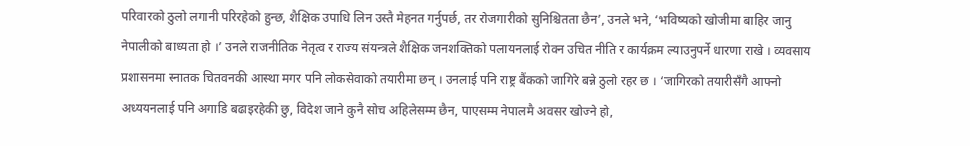परिवारको ठुलो लगानी परिरहेको हुन्छ, शैक्षिक उपाधि लिन उस्तै मेहनत गर्नुपर्छ, तर रोजगारीको सुनिश्चितता छैन’, उनले भने, ‘भविष्यको खोजीमा बाहिर जानु नेपालीको बाध्यता हो ।’ उनले राजनीतिक नेतृत्व र राज्य संयन्त्रले शैक्षिक जनशक्तिको पलायनलाई रोक्न उचित नीति र कार्यक्रम ल्याउनुपर्ने धारणा राखे । व्यवसाय प्रशासनमा स्नातक चितवनकी आस्था मगर पनि लोकसेवाको तयारीमा छन् । उनलाई पनि राष्ट्र बैंकको जागिरे बन्ने ठुलो रहर छ । ‘जागिरको तयारीसँगै आफ्नो अध्ययनलाई पनि अगाडि बढाइरहेकी छु, विदेश जाने कुनै सोच अहिलेसम्म छैन, पाएसम्म नेपालमै अवसर खोज्ने हो,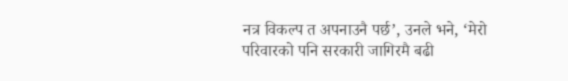नत्र विकल्प त अपनाउनै पर्छ’, उनले भने, ‘मेरो परिवारको पनि सरकारी जागिरमै बढी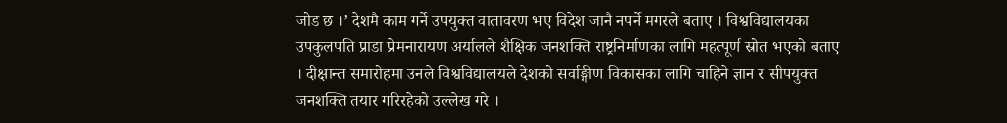जोड छ ।’ देशमै काम गर्ने उपयुक्त वातावरण भए विदेश जानै नपर्ने मगरले बताए । विश्वविद्यालयका उपकुलपति प्राडा प्रेमनारायण अर्यालले शैक्षिक जनशक्ति राष्ट्रनिर्माणका लागि महत्पूर्ण स्रोत भएको बताए । दीक्षान्त समारोहमा उनले विश्वविद्यालयले देशको सर्वाङ्गीण विकासका लागि चाहिने ज्ञान र सीपयुक्त जनशक्ति तयार गरिरहेको उल्लेख गरे ।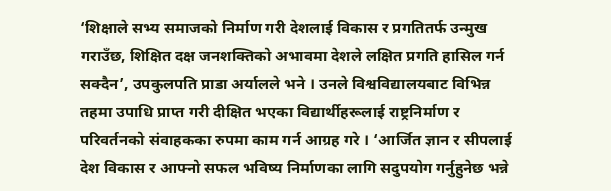‘शिक्षाले सभ्य समाजको निर्माण गरी देशलाई विकास र प्रगतितर्फ उन्मुख गराउँछ, शिक्षित दक्ष जनशक्तिको अभावमा देशले लक्षित प्रगति हासिल गर्न सक्दैन’, उपकुलपति प्राडा अर्यालले भने । उनले विश्वविद्यालयबाट विभिन्न तहमा उपाधि प्राप्त गरी दीक्षित भएका विद्यार्थीहरूलाई राष्ट्रनिर्माण र परिवर्तनको संवाहकका रुपमा काम गर्न आग्रह गरे । ‘आर्जित ज्ञान र सीपलाई देश विकास र आफ्नो सफल भविष्य निर्माणका लागि सदुपयोग गर्नुहुनेछ भन्ने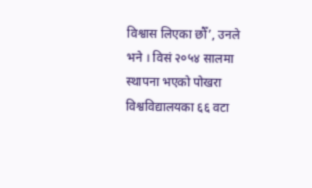विश्वास लिएका छौँ’, उनले भने । विसं २०५४ सालमा स्थापना भएको पोखरा विश्वविद्यालयका ६६ वटा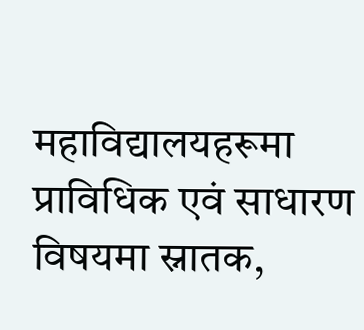महाविद्यालयहरूमा प्राविधिक एवं साधारण विषयमा स्नातक,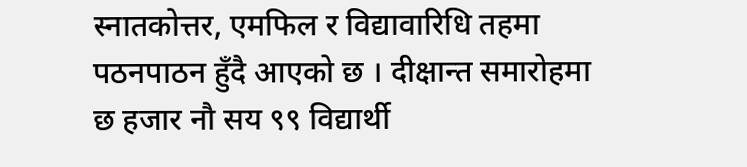स्नातकोत्तर, एमफिल र विद्यावारिधि तहमा पठनपाठन हुँदै आएको छ । दीक्षान्त समारोहमा छ हजार नौ सय ९९ विद्यार्थी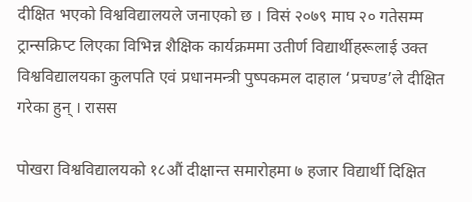दीक्षित भएको विश्वविद्यालयले जनाएको छ । विसं २०७९ माघ २० गतेसम्म ट्रान्सक्रिप्ट लिएका विभिन्न शैक्षिक कार्यक्रममा उतीर्ण विद्यार्थीहरूलाई उक्त विश्वविद्यालयका कुलपति एवं प्रधानमन्त्री पुष्पकमल दाहाल ‘प्रचण्ड’ले दीक्षित गरेका हुन् । रासस

पोखरा विश्वविद्यालयको १८औं दीक्षान्त समारोहमा ७ हजार विद्यार्थी दिक्षित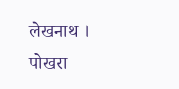लेखनाथ । पोखरा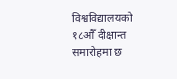विश्वविद्यालयको १८औँ दीक्षान्त समारोहमा छ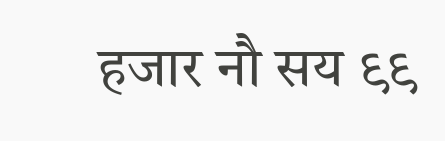हजार नौ सय ९९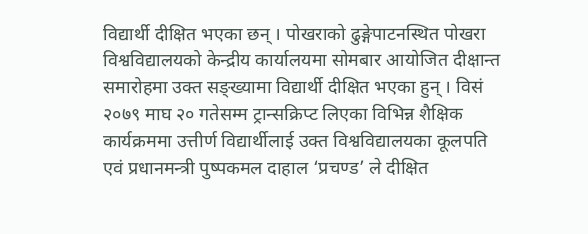विद्यार्थी दीक्षित भएका छन् । पोखराको ढुङ्गेपाटनस्थित पोखरा विश्वविद्यालयको केन्द्रीय कार्यालयमा सोमबार आयोजित दीक्षान्त समारोहमा उक्त सङ्ख्यामा विद्यार्थी दीक्षित भएका हुन् । विसं २०७९ माघ २० गतेसम्म ट्रान्सक्रिप्ट लिएका विभिन्न शैक्षिक कार्यक्रममा उत्तीर्ण विद्यार्थीलाई उक्त विश्वविद्यालयका कूलपति एवं प्रधानमन्त्री पुष्पकमल दाहाल ‘प्रचण्ड’ ले दीक्षित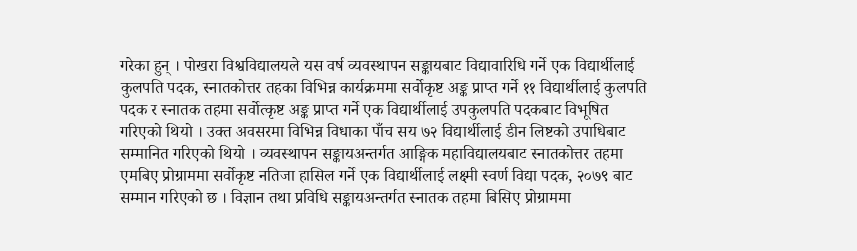गरेका हुन् । पोखरा विश्वविद्यालयले यस वर्ष व्यवस्थापन सङ्कायबाट विद्यावारिधि गर्ने एक विद्यार्थीलाई कुलपति पदक, स्नातकोत्तर तहका विभिन्न कार्यक्रममा सर्वोकृष्ट अङ्क प्राप्त गर्ने ११ विद्यार्थीलाई कुलपति पदक र स्नातक तहमा सर्वोत्कृष्ट अङ्क प्राप्त गर्ने एक विद्यार्थीलाई उपकुलपति पदकबाट विभूषित गरिएको थियो । उक्त अवसरमा विभिन्न विधाका पाँच सय ७२ विद्यार्थीलाई डीन लिष्टको उपाधिबाट सम्मानित गरिएको थियो । व्यवस्थापन सङ्कायअन्तर्गत आङ्गिक महाविद्यालयबाट स्नातकोत्तर तहमा एमबिए प्रोग्राममा सर्वोकृष्ट नतिजा हासिल गर्ने एक विद्यार्थीलाई लक्ष्मी स्वर्ण विद्या पदक, २०७९ बाट सम्मान गरिएको छ । विज्ञान तथा प्रविधि सङ्कायअन्तर्गत स्नातक तहमा बिसिए प्रोग्राममा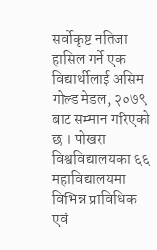सर्वोकृष्ट नतिजा हासिल गर्ने एक विद्यार्थीलाई असिम गोल्ड मेडल, २०७९ बाट सम्मान गरिएको छ । पोखरा विश्वविद्यालयका ६६ महाविद्यालयमा विभिन्न प्राविधिक एवं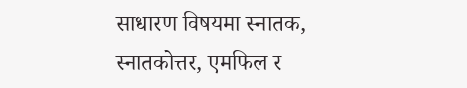साधारण विषयमा स्नातक, स्नातकोत्तर, एमफिल र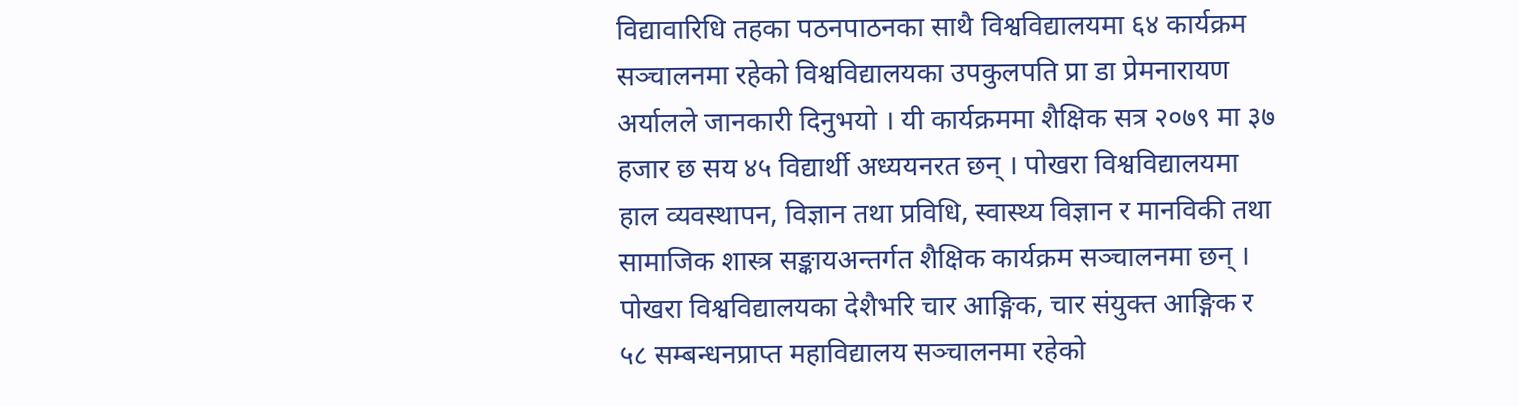विद्यावारिधि तहका पठनपाठनका साथै विश्वविद्यालयमा ६४ कार्यक्रम सञ्चालनमा रहेको विश्वविद्यालयका उपकुलपति प्रा डा प्रेमनारायण अर्यालले जानकारी दिनुभयो । यी कार्यक्रममा शैक्षिक सत्र २०७९ मा ३७ हजार छ सय ४५ विद्यार्थी अध्ययनरत छन् । पोखरा विश्वविद्यालयमा हाल व्यवस्थापन, विज्ञान तथा प्रविधि, स्वास्थ्य विज्ञान र मानविकी तथा सामाजिक शास्त्र सङ्कायअन्तर्गत शैक्षिक कार्यक्रम सञ्चालनमा छन् । पोखरा विश्वविद्यालयका देशैभरि चार आङ्गिक, चार संयुक्त आङ्गिक र ५८ सम्बन्धनप्राप्त महाविद्यालय सञ्चालनमा रहेको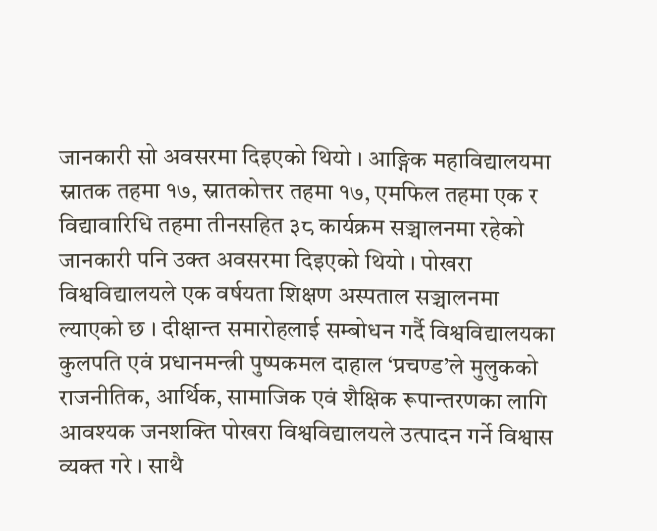जानकारी सो अवसरमा दिइएको थियो । आङ्गिक महाविद्यालयमा स्नातक तहमा १७, स्नातकोत्तर तहमा १७, एमफिल तहमा एक र विद्यावारिधि तहमा तीनसहित ३८ कार्यक्रम सञ्चालनमा रहेको जानकारी पनि उक्त अवसरमा दिइएको थियो । पोखरा विश्वविद्यालयले एक वर्षयता शिक्षण अस्पताल सञ्चालनमा ल्याएको छ । दीक्षान्त समारोहलाई सम्बोधन गर्दै विश्वविद्यालयका कुलपति एवं प्रधानमन्त्री पुष्पकमल दाहाल ‘प्रचण्ड’ले मुलुकको राजनीतिक, आर्थिक, सामाजिक एवं शैक्षिक रूपान्तरणका लागि आवश्यक जनशक्ति पोखरा विश्वविद्यालयले उत्पादन गर्ने विश्वास व्यक्त गरे । साथै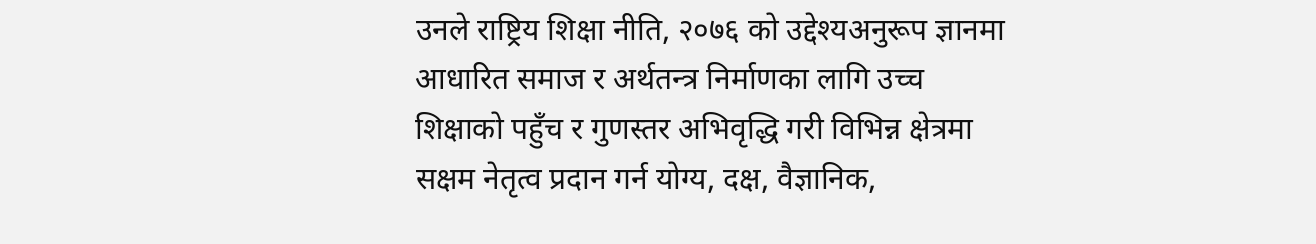उनले राष्ट्रिय शिक्षा नीति, २०७६ को उद्देश्यअनुरूप ज्ञानमा आधारित समाज र अर्थतन्त्र निर्माणका लागि उच्च शिक्षाको पहुँच र गुणस्तर अभिवृद्धि गरी विभिन्न क्षेत्रमा सक्षम नेतृत्व प्रदान गर्न योग्य, दक्ष, वैज्ञानिक,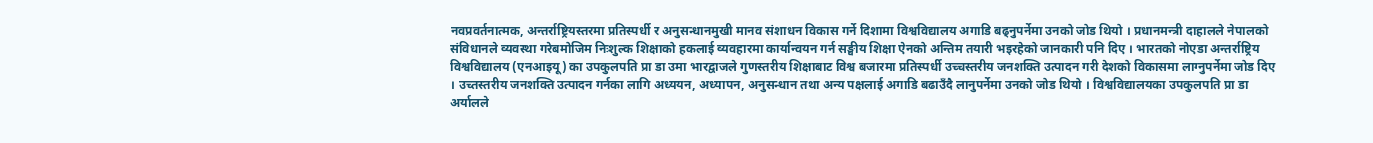नवप्रवर्तनात्मक, अन्तर्राष्ट्रियस्तरमा प्रतिस्पर्धी र अनुसन्धानमुखी मानव संशाधन विकास गर्ने दिशामा विश्वविद्यालय अगाडि बढ्नुपर्नेमा उनको जोड थियो । प्रधानमन्त्री दाहालले नेपालको संविधानले व्यवस्था गरेबमोजिम निःशुल्क शिक्षाको हकलाई व्यवहारमा कार्यान्वयन गर्न सङ्घीय शिक्षा ऐनको अन्तिम तयारी भइरहेको जानकारी पनि दिए । भारतको नोएडा अन्तर्राष्ट्रिय विश्वविद्यालय (एनआइयू) का उपकुलपति प्रा डा उमा भारद्वाजले गुणस्तरीय शिक्षाबाट विश्व बजारमा प्रतिस्पर्धी उच्चस्तरीय जनशक्ति उत्पादन गरी देशको विकासमा लाग्नुपर्नेमा जोड दिए । उच्तस्तरीय जनशक्ति उत्पादन गर्नका लागि अध्ययन, अध्यापन, अनुसन्धान तथा अन्य पक्षलाई अगाडि बढाउँदै लानुपर्नेमा उनको जोड थियो । विश्वविद्यालयका उपकुलपति प्रा डा अर्यालले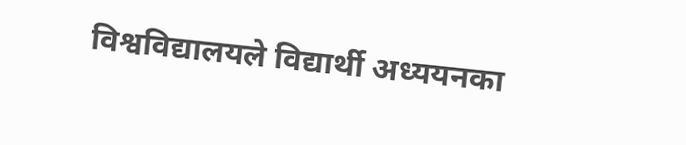विश्वविद्यालयले विद्यार्थी अध्ययनका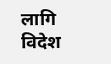लागि विदेश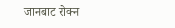जानबाट रोक्न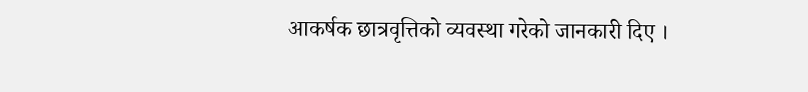आकर्षक छात्रवृत्तिको व्यवस्था गरेको जानकारी दिए ।